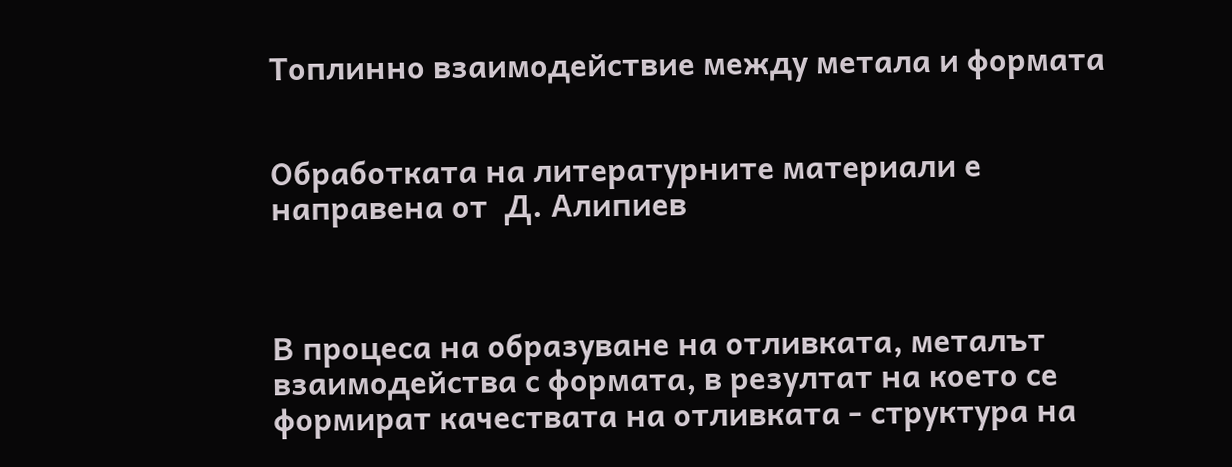Топлинно взаимодействие между метала и формата


Обработката на литературните материали е направена от  Д. Алипиев



В процеса на образуване на отливката, металът взаимодейства с формата, в резултат на което се формират качествата на отливката - структура на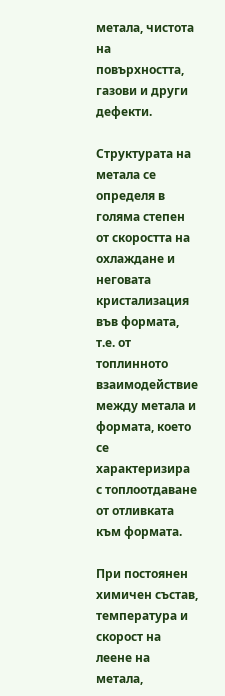метала, чистота на повърхността, газови и други дефекти.

Структурата на метала се определя в голяма степен от скоростта на охлаждане и неговата кристализация във формата, т.е. от топлинното взаимодействие между метала и формата, което се характеризира с топлоотдаване от отливката към формата.

При постоянен химичен състав, температура и скорост на леене на метала,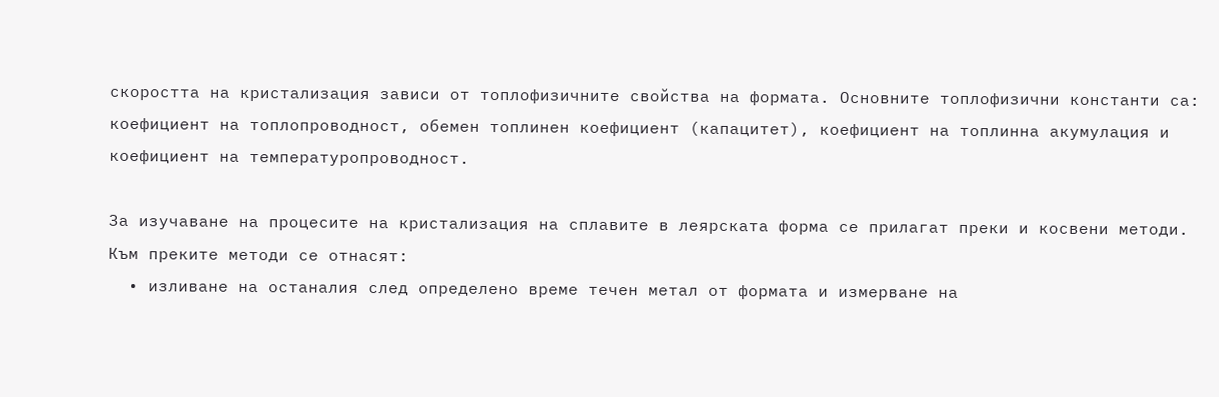скоростта на кристализация зависи от топлофизичните свойства на формата. Основните топлофизични константи са: коефициент на топлопроводност, обемен топлинен коефициент (капацитет), коефициент на топлинна акумулация и коефициент на температуропроводност.

За изучаване на процесите на кристализация на сплавите в леярската форма се прилагат преки и косвени методи. Към преките методи се отнасят:
  • изливане на останалия след определено време течен метал от формата и измерване на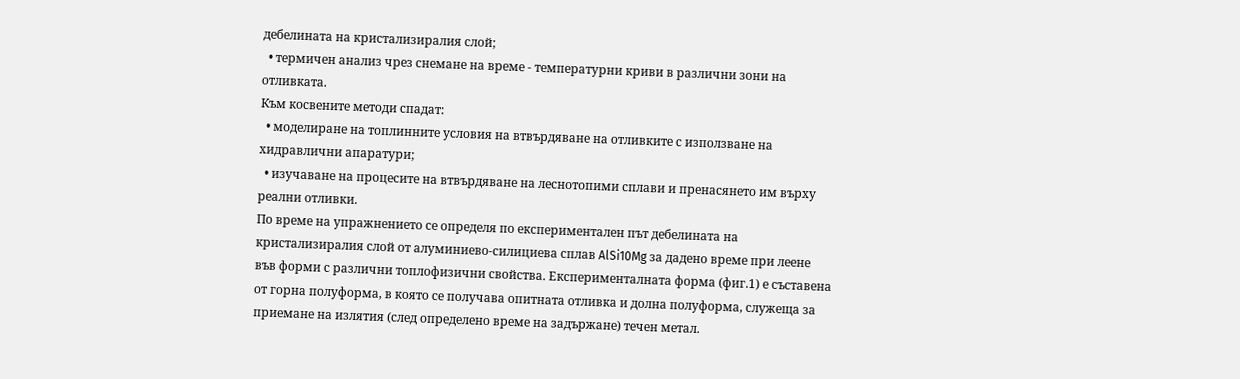дебелината на кристализиралия слой;
  • термичен анализ чрез снемане на време - температурни криви в различни зони на отливката.
Към косвените методи спадат:
  • моделиране на топлинните условия на втвърдяване на отливките с използване на хидравлични апаратури;
  • изучаване на процесите на втвърдяване на леснотопими сплави и пренасянето им върху реални отливки.
По време на упражнението се определя по експериментален път дебелината на кристализиралия слой от алуминиево-силициева сплав AlSi10Mg за дадено време при леене във форми с различни топлофизични свойства. Експерименталната форма (фиг.1) е съставена от горна полуформа, в която се получава опитната отливка и долна полуформа, служеща за приемане на излятия (след определено време на задържане) течен метал.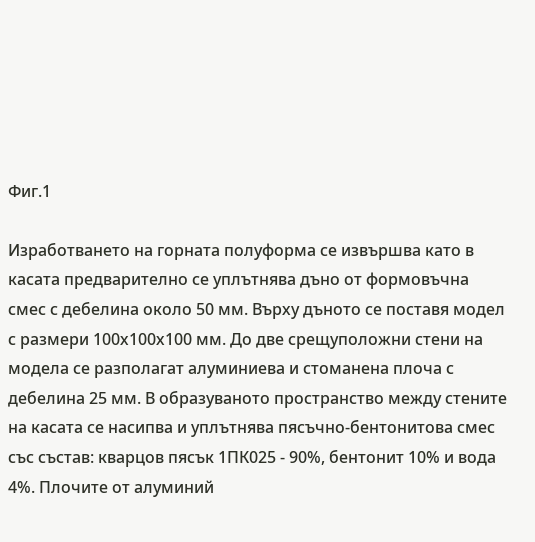Фиг.1

Изработването на горната полуформа се извършва като в касата предварително се уплътнява дъно от формовъчна смес с дебелина около 50 мм. Върху дъното се поставя модел с размери 100х100х100 мм. До две срещуположни стени на модела се разполагат алуминиева и стоманена плоча с дебелина 25 мм. В образуваното пространство между стените на касата се насипва и уплътнява пясъчно-бентонитова смес със състав: кварцов пясък 1ПК025 - 90%, бентонит 10% и вода 4%. Плочите от алуминий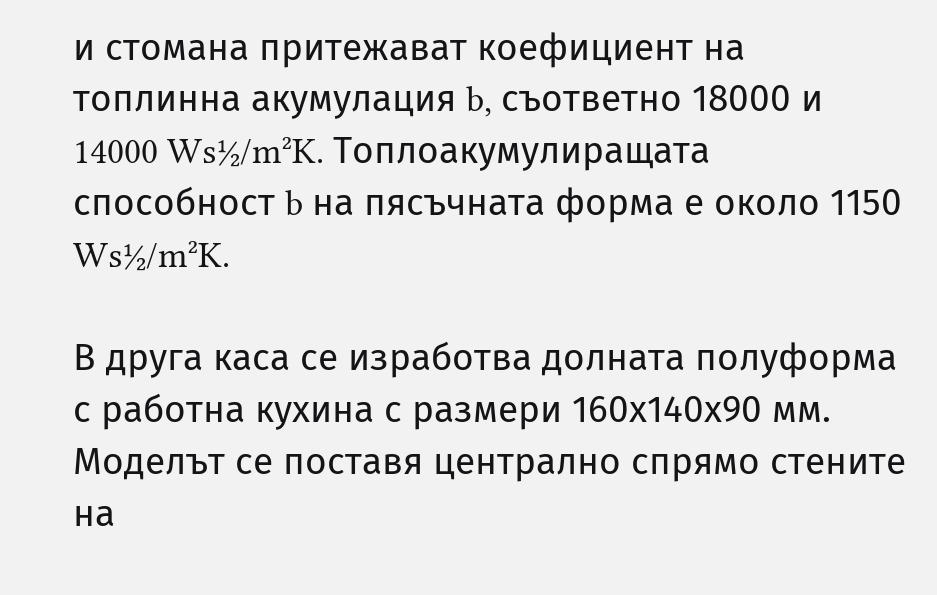и стомана притежават коефициент на топлинна акумулация b, съответно 18000 и 14000 Ws½/m²K. Топлоакумулиращата способност b на пясъчната форма е около 1150 Ws½/m²K.

В друга каса се изработва долната полуформа с работна кухина с размери 160х140х90 мм. Моделът се поставя централно спрямо стените на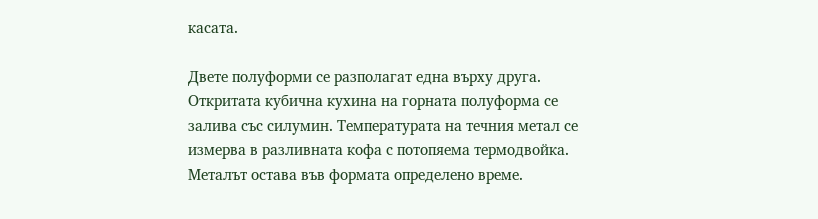касата.

Двете полуформи се разполагат една върху друга. Откритата кубична кухина на горната полуформа се залива със силумин. Температурата на течния метал се измерва в разливната кофа с потопяема термодвойка. Металът остава във формата определено време.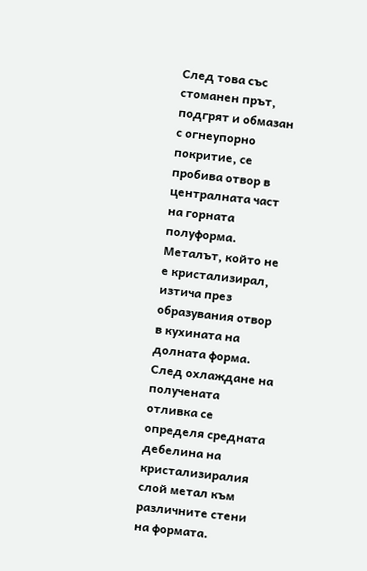След това със стоманен прът, подгрят и обмазан с огнеупорно покритие, се пробива отвор в централната част на горната полуформа. Металът, който не е кристализирал, изтича през образувания отвор в кухината на долната форма. След охлаждане на получената отливка се определя средната дебелина на кристализиралия слой метал към различните стени на формата.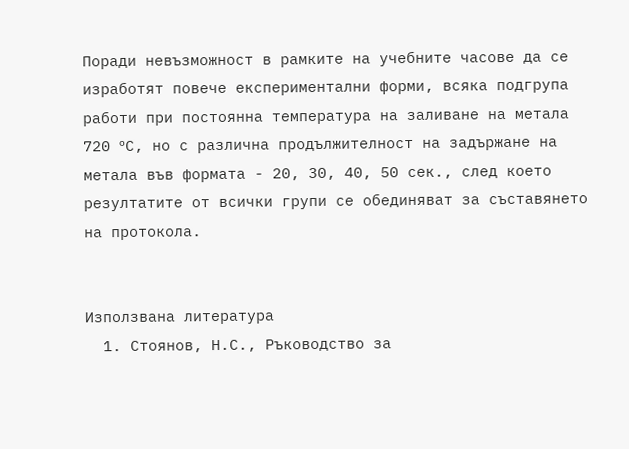Поради невъзможност в рамките на учебните часове да се изработят повече експериментални форми, всяка подгрупа работи при постоянна температура на заливане на метала 720 ºС, но с различна продължителност на задържане на метала във формата - 20, 30, 40, 50 сек., след което резултатите от всички групи се обединяват за съставянето на протокола.


Използвана литература
  1. Стоянов, Н.С., Ръководство за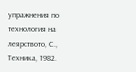упражнения по технология на леярството, С., Техника, 1982.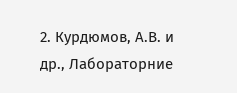2. Курдюмов, А.В. и др., Лабораторние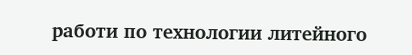работи по технологии литейного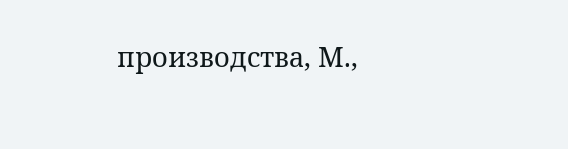производства, М.,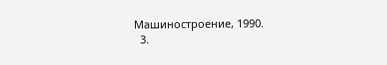Машиностроение, 1990.
  3.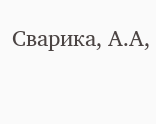Сварика, А.А,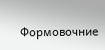Формовочниe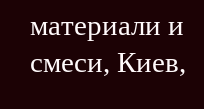материали и смеси, Киев,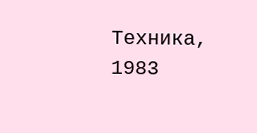Техника, 1983